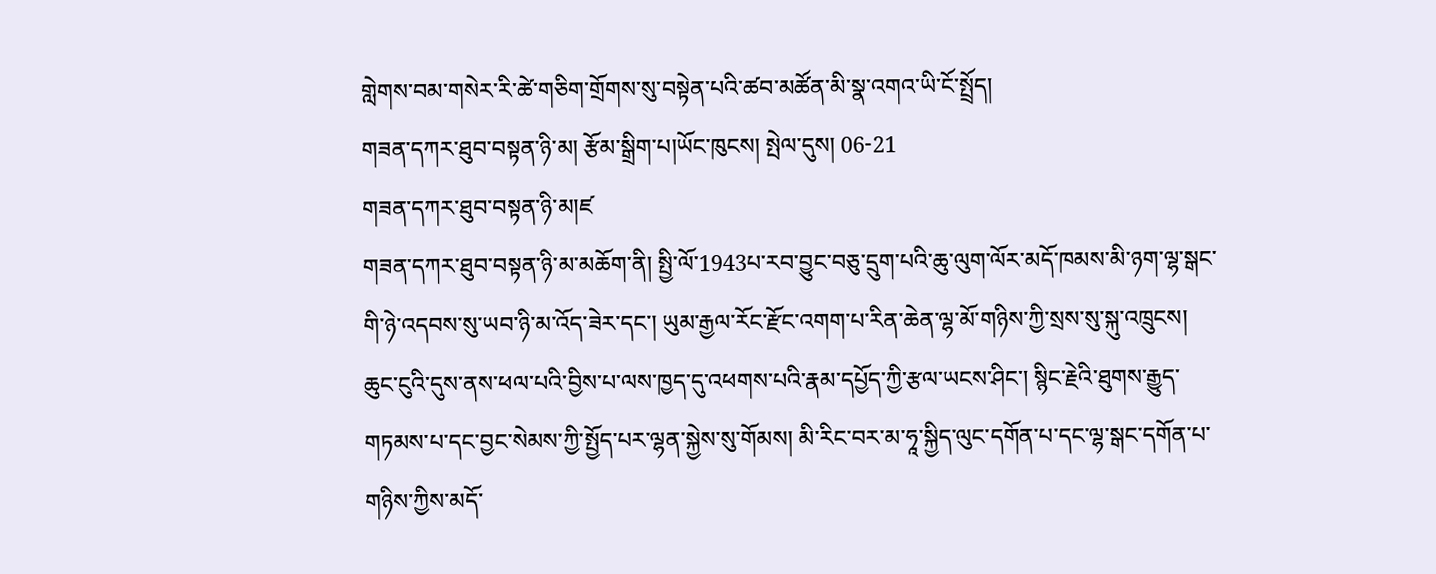གླེགས་བམ་གསེར་རི་ཚེ་གཅིག་གྲོགས་སུ་བསྟེན་པའི་ཚབ་མཚོན་མི་སྣ་འགའ་ཡི་ངོ་སྤྲོད།
གཟན་དཀར་ཐུབ་བསྟན་ཉི་མ། རྩོམ་སྒྲིག་པ།ཡོང་ཁུངས། སྤེལ་དུས། 06-21
གཟན་དཀར་ཐུབ་བསྟན་ཉི་མ།ཛ
གཟན་དཀར་ཐུབ་བསྟན་ཉི་མ་མཆོག་ནི། སྤྱི་ལོ་1943པ་རབ་བྱུང་བཅུ་དྲུག་པའི་ཆུ་ལུག་ལོར་མདོ་ཁམས་མི་ཉག་ལྷ་སྒང་གི་ཉེ་འདབས་སུ་ཡབ་ཉི་མ་འོད་ཟེར་དང་། ཡུམ་རྒྱལ་རོང་རྫོང་འགག་པ་རིན་ཆེན་ལྷ་མོ་གཉིས་ཀྱི་སྲས་སུ་སྐུ་འཁྲུངས། ཆུང་ངུའི་དུས་ནས་ཕལ་པའི་བྱིས་པ་ལས་ཁྱད་དུ་འཕགས་པའི་རྣམ་དཔྱོད་ཀྱི་རྩལ་ཡངས་ཤིང་། སྙིང་རྗེའི་ཐུགས་རྒྱུད་གཏམས་པ་དང་བྱང་སེམས་ཀྱི་སྤྱོད་པར་ལྷན་སྐྱེས་སུ་གོམས། མི་རིང་བར་མ་ཧཱ་སྐྱིད་ལུང་དགོན་པ་དང་ལྷ་སྒང་དགོན་པ་གཉིས་ཀྱིས་མདོ་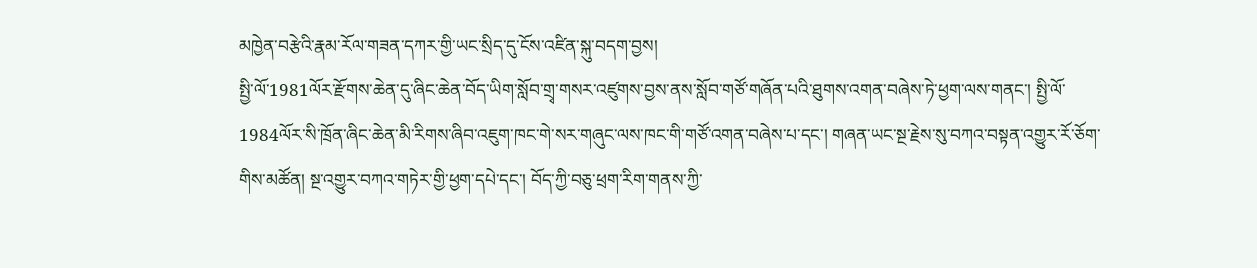མཁྱེན་བརྩེའི་རྣམ་རོལ་གཟན་དཀར་གྱི་ཡང་སྲིད་དུ་ངོས་འཛིན་སྐུ་བདག་བྱས།
སྤྱི་ལོ་1981ལོར་རྫོགས་ཆེན་དུ་ཞིང་ཆེན་བོད་ཡིག་སློབ་གྲྭ་གསར་འཛུགས་བྱས་ནས་སློབ་གཙོ་གཞོན་པའི་ཐུགས་འགན་བཞེས་ཏེ་ཕྱག་ལས་གནང་། སྤྱི་ལོ་1984ལོར་སི་ཁྲོན་ཞིང་ཆེན་མི་རིགས་ཞིབ་འཇུག་ཁང་གེ་སར་གཞུང་ལས་ཁང་གི་གཙོ་འགན་བཞེས་པ་དང་། གཞན་ཡང་སྔ་རྗེས་སུ་བཀའ་བསྟན་འགྱུར་རོ་ཅོག་གིས་མཚོན། སྔ་འགྱུར་བཀའ་གཏེར་གྱི་ཕྱག་དཔེ་དང་། བོད་ཀྱི་བཅུ་ཕྲག་རིག་གནས་ཀྱི་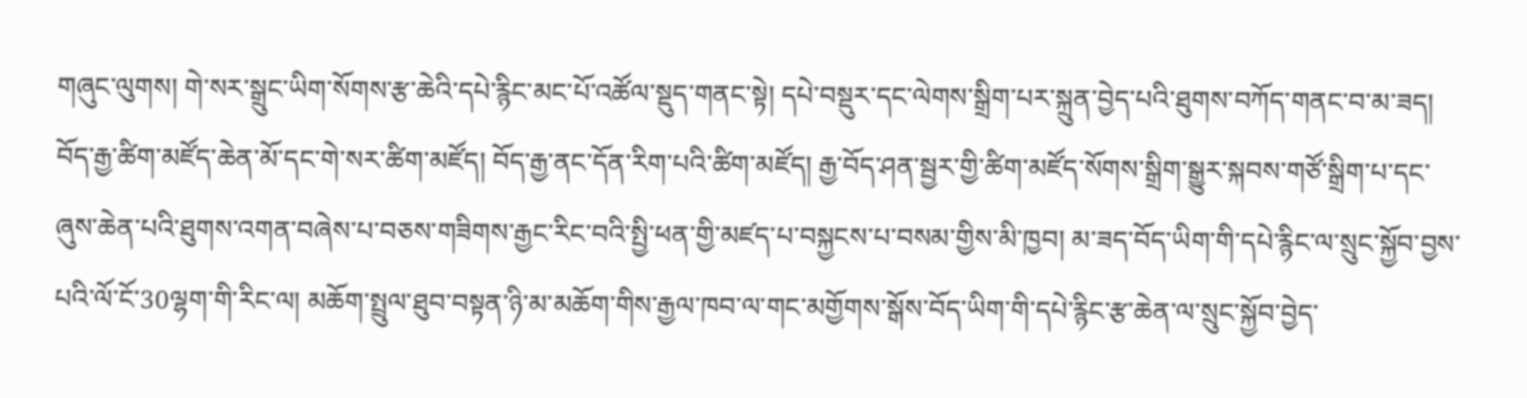གཞུང་ལུགས། གེ་སར་སྒྲུང་ཡིག་སོགས་རྩ་ཆེའི་དཔེ་རྙིང་མང་པོ་འཚོལ་སྡུད་གནང་སྟེ། དཔེ་བསྡུར་དང་ལེགས་སྒྲིག་པར་སྐྲུན་བྱེད་པའི་ཐུགས་བཀོད་གནང་བ་མ་ཟད། བོད་རྒྱ་ཚིག་མཛོད་ཆེན་མོ་དང་གེ་སར་ཚིག་མཛོད། བོད་རྒྱ་ནང་དོན་རིག་པའི་ཚིག་མཛོད། རྒྱ་བོད་ཤན་སྦྱར་གྱི་ཚིག་མཛོད་སོགས་སྒྲིག་སྒྱུར་སྐབས་གཙོ་སྒྲིག་པ་དང་ཞུས་ཆེན་པའི་ཐུགས་འགན་བཞེས་པ་བཅས་གཟིགས་རྒྱང་རིང་བའི་སྤྱི་ཕན་གྱི་མཛད་པ་བསྐྱངས་པ་བསམ་གྱིས་མི་ཁྱབ། མ་ཟད་བོད་ཡིག་གི་དཔེ་རྙིང་ལ་སྲུང་སྐྱོབ་བྱས་པའི་ལོ་ངོ་30ལྷག་གི་རིང་ལ། མཆོག་སྤྲུལ་ཐུབ་བསྟན་ཉི་མ་མཆོག་གིས་རྒྱལ་ཁབ་ལ་གང་མགྱོགས་སྒོས་བོད་ཡིག་གི་དཔེ་རྙིང་རྩ་ཆེན་ལ་སྲུང་སྐྱོབ་བྱེད་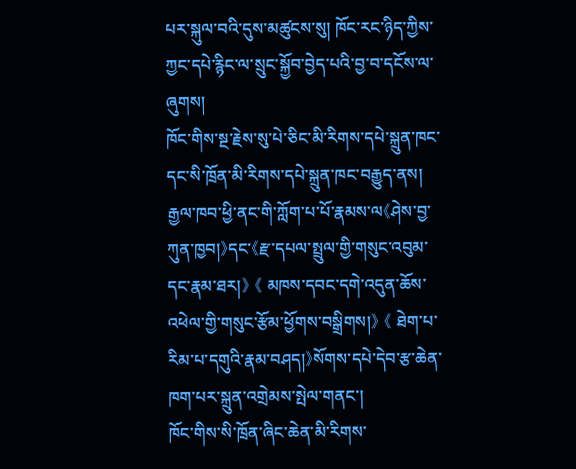པར་སྐུལ་བའི་དུས་མཚུངས་སུ། ཁོང་རང་ཉིད་ཀྱིས་ཀྱང་དཔེ་རྙིང་ལ་སྲུང་སྐྱོབ་བྱེད་པའི་བྱ་བ་དངོས་ལ་ཞུགས།
ཁོང་གིས་སྔ་རྗེས་སུ་པེ་ཅིང་མི་རིགས་དཔེ་སྐྲུན་ཁང་དང་སི་ཁྲོན་མི་རིགས་དཔེ་སྐྲུན་ཁང་བརྒྱུད་ནས། རྒྱལ་ཁབ་ཕྱི་ནང་གི་ཀློག་པ་པོ་རྣམས་ལ《ཤེས་བྱ་ཀུན་ཁྱབ།》དང་《རྫ་དཔལ་སྤྲུལ་གྱི་གསུང་འབུམ་དང་རྣམ་ཐར།》 《 མཁས་དབང་དགེ་འདུན་ཆོས་འཕེལ་གྱི་གསུང་རྩོམ་ཕྱོགས་བསྒྲིགས།》 《 ཐེག་པ་རིམ་པ་དགུའི་རྣམ་བཤད།》སོགས་དཔེ་དེབ་རྩ་ཆེན་ཁག་པར་སྐྲུན་འགྲེམས་སྤེལ་གནང་།
ཁོང་གིས་སི་ཁྲོན་ཞིང་ཆེན་མི་རིགས་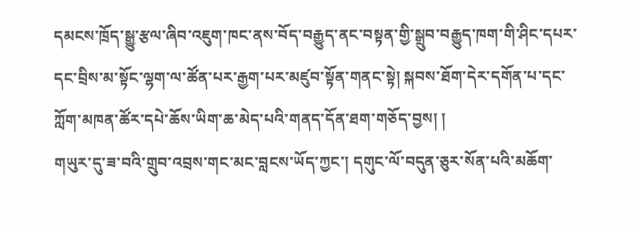དམངས་ཁྲོད་སྒྱུ་རྩལ་ཞིབ་འཇུག་ཁང་ནས་བོད་བརྒྱུད་ནང་བསྟན་གྱི་སྒྲུབ་བརྒྱུད་ཁག་གི་ཤིང་དཔར་དང་བྲིས་མ་སྟོང་ལྷག་ལ་ཚོན་པར་རྒྱག་པར་མཛུབ་སྟོན་གནང་སྟེ། སྐབས་ཐོག་དེར་དགོན་པ་དང་ཀློག་མཁན་ཚོར་དཔེ་ཆོས་ཡིག་ཆ་མེད་པའི་གནད་དོན་ཐག་གཅོད་བྱས། །
གཡུར་དུ་ཟ་བའི་གྲུབ་འབྲས་གང་མང་བླངས་ཡོད་ཀྱང་། དགུང་ལོ་བདུན་ཅུར་སོན་པའི་མཆོག་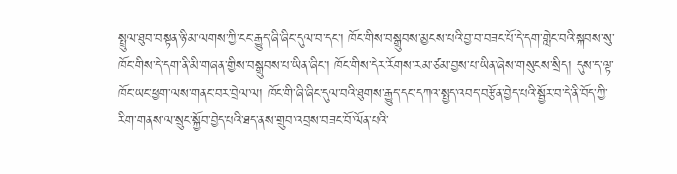སྤྲུལ་ཐུབ་བསྟན་ཉི་མ་ལགས་ཀྱི་ངང་རྒྱུད་ཞི་ཞིང་དུལ་བ་དང་། ཁོང་གིས་བསྒྲུབས་མྱངས་པའི་བྱ་བ་བཟང་པོ་དེ་དག་གླེང་བའི་སྐབས་སུ་ཁོང་གིས་དེ་དག་ནི་མི་གཞན་གྱིས་བསྒྲུབས་པ་ཡིན་ཞིང་། ཁོང་གིས་དེར་རོགས་རམ་ཙམ་བྱས་པ་ཡིན་ཞེས་གསུངས་སྲིད། དུས་ད་ལྟ་ཁོང་ཡང་ཕྱག་ལས་གནང་བར་བྲེལ་ལ། ཁོང་གི་ཞི་ཞིང་དུལ་བའི་ཐུགས་རྒྱུད་དང་དཀའ་སྤྱད་འབད་བརྩོན་བྱེད་པའི་སྦྱོར་བ་དེ་ནི་བོད་ཀྱི་རིག་གནས་ལ་སྲུང་སྐྱོབ་བྱེད་པའི་ཐད་ནས་གྲུབ་འབྲས་བཟང་བོ་ལོན་པའི་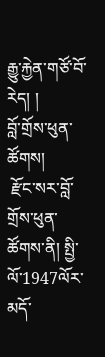རྒྱུ་རྐྱེན་གཙོ་བོ་རེད། །
བློ་གྲོས་ཕུན་ཚོགས།
 རྫོང་སར་བློ་གྲོས་ཕུན་ཚོགས་ནི། སྤྱི་ལོ་1947ལོར་མདོ་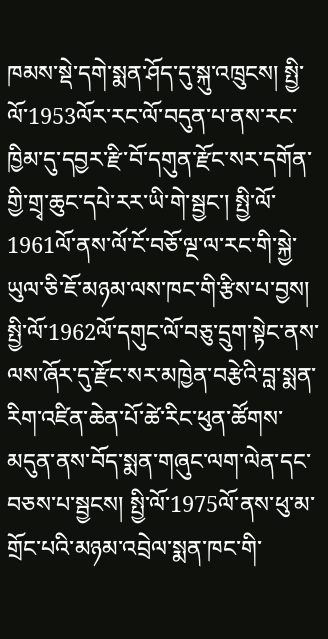ཁམས་སྡེ་དགེ་སྨན་ཤོད་དུ་སྐུ་འཁྲུངས། སྤྱི་ལོ་1953ལོར་རང་ལོ་བདུན་པ་ནས་རང་ཁྱིམ་དུ་དབྱར་རྫི་བོ་དགུན་རྫོང་སར་དགོན་གྱི་གྲྭ་ཆུང་དཔེ་རར་ཡི་གེ་སྦྱང་། སྤྱི་ལོ་1961ལོ་ནས་ལོ་ངོ་བཅོ་ལྔ་ལ་རང་གི་སྐྱེ་ཡུལ་ཅི་ཇོ་མཉམ་ལས་ཁང་གི་རྩིས་པ་བྱས། སྤྱི་ལོ་1962ལོ་དགུང་ལོ་བཅུ་དྲུག་སྟེང་ནས་ལས་ཞོར་དུ་རྫོང་སར་མཁྱེན་བརྩེའི་བླ་སྨན་རིག་འཛིན་ཆེན་པོ་ཚེ་རིང་ཕུན་ཚོགས་མདུན་ནས་བོད་སྨན་གཞུང་ལག་ལེན་དང་བཅས་པ་སྦྱངས། སྤྱི་ལོ་1975ལོ་ནས་ཕུ་མ་གྲོང་པའི་མཉམ་འབྲེལ་སྨན་ཁང་གི་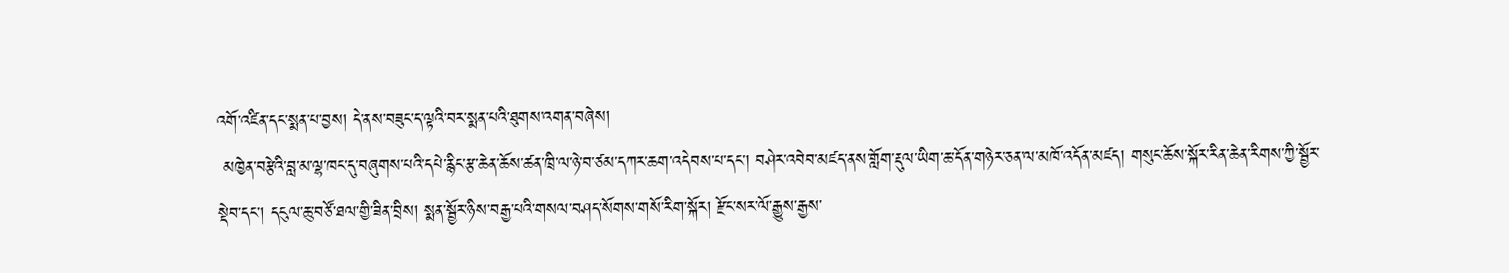འགོ་འཛིན་དང་སྨན་པ་བྱས། དེ་ནས་བཟུང་ད་ལྟའི་བར་སྨན་པའི་ཐུགས་འགན་བཞེས།
 མཁྱེན་བརྩེའི་བླ་མ་ལྷ་ཁང་དུ་བཞུགས་པའི་དཔེ་རྙིང་རྩ་ཆེན་ཆོས་ཚན་ཁྲི་ལ་ཉེ་བ་ཙམ་དཀར་ཆག་འདེབས་པ་དང་། བཤེར་འབེབ་མཛད་ནས་གློག་རྡུལ་ཡིག་ཆ་དོན་གཉེར་ཅན་ལ་མཁོ་འདོན་མཛད། གསུང་ཆོས་སྐོར་རིན་ཆེན་རིགས་ཀྱི་སྦྱོར་སྡེབ་དང་། དངུལ་ཆུ་བཙོ་ཐལ་གྱི་ཟིན་བྲིས། སྨན་སྦྱོར་ཉིས་བརྒྱ་པའི་གསལ་བཤད་སོགས་གསོ་རིག་སྐོར། རྫོང་སར་ལོ་རྒྱུས་རྒྱས་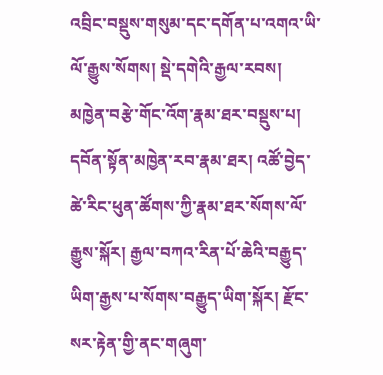འབྲིང་བསྡུས་གསུམ་དང་དགོན་པ་འགའ་ཡི་ལོ་རྒྱུས་སོགས། སྡེ་དགེའི་རྒྱལ་རབས། མཁྱེན་བརྩེ་གོང་འོག་རྣམ་ཐར་བསྡུས་པ། དབོན་སྟོན་མཁྱེན་རབ་རྣམ་ཐར། འཚོ་བྱེད་ཚེ་རིང་ཕུན་ཚོགས་ཀྱི་རྣམ་ཐར་སོགས་ལོ་རྒྱུས་སྐོར། རྒྱལ་བཀའ་རིན་པོ་ཆེའི་བརྒྱུད་ཡིག་རྒྱས་པ་སོགས་བརྒྱུད་ཡིག་སྐོར། རྫོང་སར་རྟེན་གྱི་ནང་གཞུག་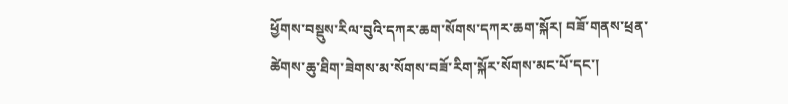ཕྱོགས་བསྡུས་རིལ་བུའི་དཀར་ཆག་སོགས་དཀར་ཆག་སྐོར། བཟོ་གནས་ཕྲན་ཚེགས་ཆུ་ཐིག་ཟེགས་མ་སོགས་བཟོ་རིག་སྐོར་སོགས་མང་པོ་དང་།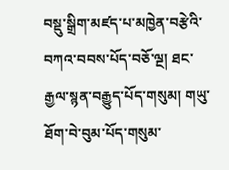བསྡུ་སྒྲིག་མཛད་པ་མཁྱེན་བརྩེའི་བཀའ་བབས་པོད་བཅོ་ལྔ། ཐང་རྒྱལ་སྙན་བརྒྱུད་པོད་གསུམ། གཡུ་ཐོག་བེ་བུམ་པོད་གསུམ་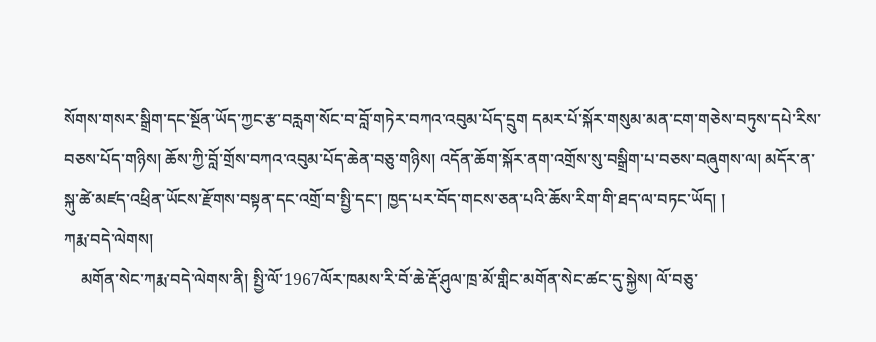སོགས་གསར་སྒྲིག་དང་སྔོན་ཡོད་ཀྱང་རྩ་བརླག་སོང་བ་བློ་གཏེར་བཀའ་འབུམ་པོད་དྲུག དམར་པོ་སྐོར་གསུམ་མན་ངག་གཅེས་བཏུས་དཔེ་རིས་བཅས་པོད་གཉིས། ཆོས་ཀྱི་བློ་གྲོས་བཀའ་འབུམ་པོད་ཆེན་བཅུ་གཉིས། འདོན་ཆོག་སྐོར་ནག་འགྲོས་སུ་བསྒྲིག་པ་བཅས་བཞུགས་ལ། མདོར་ན་སྐུ་ཚེ་མཛད་འཕྲིན་ཡོངས་རྫོགས་བསྟན་དང་འགྲོ་བ་སྤྱི་དང་། ཁྱད་པར་བོད་གངས་ཅན་པའི་ཆོས་རིག་གི་ཐད་ལ་བཏང་ཡོད། །
ཀརྨ་བདེ་ལེགས།
    མགོན་སེང་ཀརྨ་བདེ་ལེགས་ནི། སྤྱི་ལོ་1967ལོར་ཁམས་རི་བོ་ཆེ་རྡོ་ཤུལ་ཁྲ་མོ་གླིང་མགོན་སེང་ཚང་དུ་སྐྱེས། ལོ་བཅུ་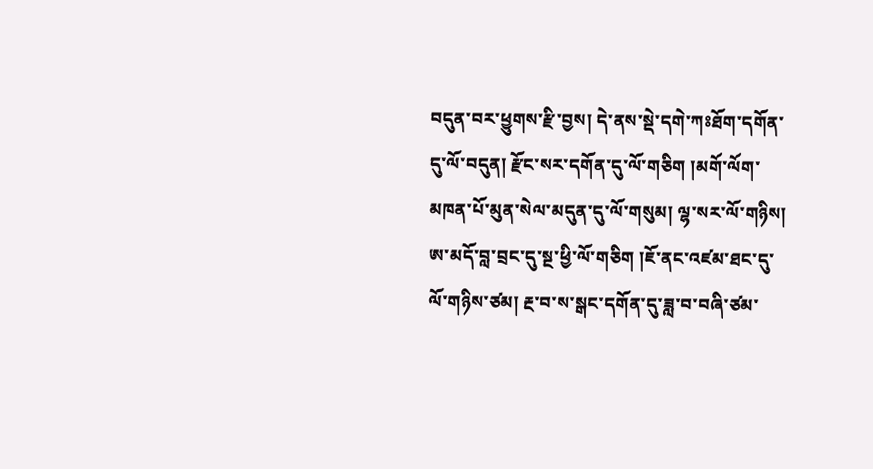བདུན་བར་ཕྱུགས་རྫི་བྱས། དེ་ནས་སྡེ་དགེ་ཀཿཐོག་དགོན་དུ་ལོ་བདུན། རྫོང་སར་དགོན་དུ་ལོ་གཅིག །མགོ་ལོག་མཁན་པོ་མུན་སེལ་མདུན་དུ་ལོ་གསུམ། ལྷ་སར་ལོ་གཉིས། ཨ་མདོ་བླ་བྲང་དུ་སྔ་ཕྱི་ལོ་གཅིག །ཇོ་ནང་འཛམ་ཐང་དུ་ལོ་གཉིས་ཙམ། རྔ་བ་ས་སྒང་དགོན་དུ་ཟླ་བ་བཞི་ཙམ་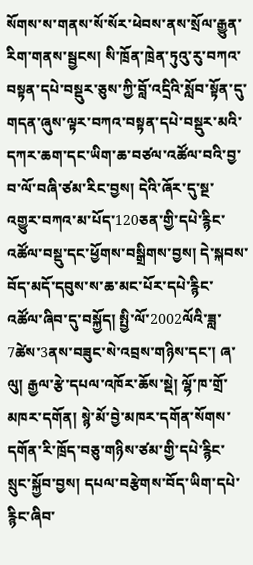སོགས་ས་གནས་སོ་སོར་ཕེབས་ནས་སྲོལ་རྒྱུན་རིག་གནས་སྦྱངས། སི་ཁྲོན་ཁྲེན་ཏུའུ་རུ་བཀའ་བསྟན་དཔེ་བསྡུར་ཅུས་ཀྱི་བློ་འདྲིའི་སློབ་སྟོན་དུ་གདན་ཞུས་ལྟར་བཀའ་བསྟན་དཔེ་བསྡུར་མའི་དཀར་ཆག་དང་ཡིག་ཆ་བཙལ་འཚོལ་བའི་བྱ་བ་ལོ་བཞི་ཙམ་རིང་བྱས། དེའི་ཞོར་དུ་སྔ་འགྱུར་བཀའ་མ་པོད་120ཅན་གྱི་དཔེ་རྙིང་འཚོལ་བསྡུ་དང་ཕྱོགས་བསྒྲིགས་བྱས། དེ་སྐབས་བོད་མདོ་དབུས་ས་ཆ་མང་པོར་དཔེ་རྙིང་འཚོལ་ཞིབ་དུ་བསྐྱོད། སྤྱི་ལོ་2002ལོའི་ཟླ་7ཚེས་3ནས་བཟུང་སེ་འབྲས་གཉིས་དང་། ཞ་ལུ། རྒྱལ་རྩེ་དཔལ་འཁོར་ཆོས་སྡེ། ལྷོ་ཁ་གྲོ་མཁར་དགོན། སྙེ་མོ་བྱེ་མཁར་དགོན་སོགས་དགོན་རི་ཁྲོད་བཅུ་གཉིས་ཙམ་གྱི་དཔེ་རྙིང་སྲུང་སྐྱོབ་བྱས། དཔལ་བརྩེགས་བོད་ཡིག་དཔེ་རྙིང་ཞིབ་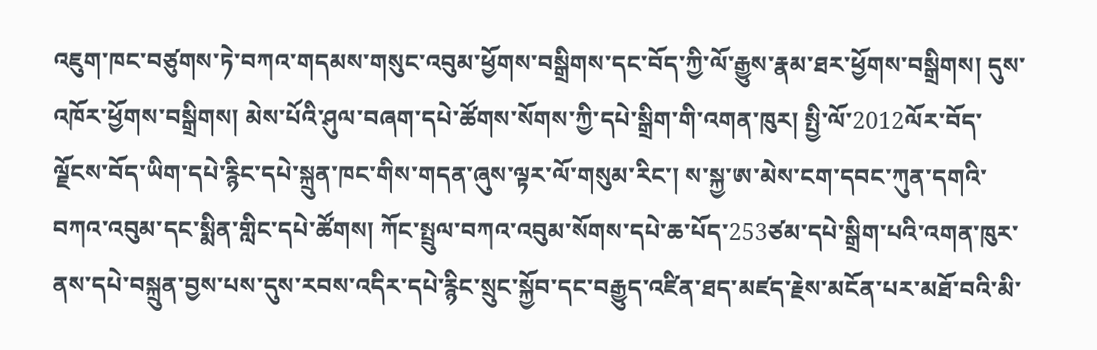འཇུག་ཁང་བཙུགས་ཏེ་བཀའ་གདམས་གསུང་འབུམ་ཕྱོགས་བསྒྲིགས་དང་བོད་ཀྱི་ལོ་རྒྱུས་རྣམ་ཐར་ཕྱོགས་བསྒྲིགས། དུས་འཁོར་ཕྱོགས་བསྒྲིགས། མེས་པོའི་ཤུལ་བཞག་དཔེ་ཚོགས་སོགས་ཀྱི་དཔེ་སྒྲིག་གི་འགན་ཁུར། སྤྱི་ལོ་2012ལོར་བོད་ལྗོངས་བོད་ཡིག་དཔེ་རྙིང་དཔེ་སྐྲུན་ཁང་གིས་གདན་ཞུས་ལྟར་ལོ་གསུམ་རིང་། ས་སྐྱ་ཨ་མེས་ངག་དབང་ཀུན་དགའི་བཀའ་འབུམ་དང་སྨིན་གླིང་དཔེ་ཚོགས། ཀོང་སྤྲུལ་བཀའ་འབུམ་སོགས་དཔེ་ཆ་པོད་253ཙམ་དཔེ་སྒྲིག་པའི་འགན་ཁུར་ནས་དཔེ་བསྐྲུན་བྱས་པས་དུས་རབས་འདིར་དཔེ་རྙིང་སྲུང་སྐྱོབ་དང་བརྒྱུད་འཛིན་ཐད་མཛད་རྗེས་མངོན་པར་མཐོ་བའི་མི་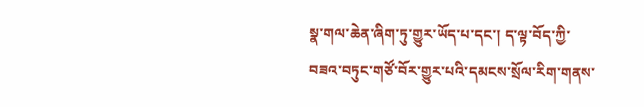སྣ་གལ་ཆེན་ཞིག་ཏུ་གྱུར་ཡོད་པ་དང་། ད་ལྟ་བོད་ཀྱི་བཟའ་བཏུང་གཙོ་བོར་གྱུར་པའི་དམངས་སྲོལ་རིག་གནས་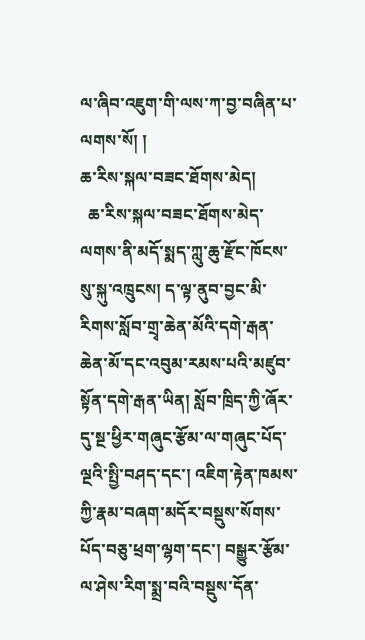ལ་ཞིབ་འཇུག་གི་ལས་ཀ་བྱ་བཞིན་པ་ལགས་སོ། །
ཆ་རིས་སྐལ་བཟང་ཐོགས་མེད།
  ཆ་རིས་སྐལ་བཟང་ཐོགས་མེད་ལགས་ནི་མདོ་སྨད་ཀླུ་ཆུ་རྫོང་ཁོངས་སུ་སྐུ་འཁྲུངས། ད་ལྟ་ནུབ་བྱང་མི་རིགས་སློབ་གྲྭ་ཆེན་མོའི་དགེ་རྒན་ཆེན་མོ་དང་འབུམ་རམས་པའི་མཛུབ་སྟོན་དགེ་རྒན་ཡིན། སློབ་ཁྲིད་ཀྱི་ཞོར་དུ་སྔ་ཕྱིར་གཞུང་རྩོམ་ལ་གཞུང་པོད་ལྔའི་སྤྱི་བཤད་དང་། འཇིག་རྟེན་ཁམས་ཀྱི་རྣམ་བཞག་མདོར་བསྡུས་སོགས་པོད་བཅུ་ཕྲག་ལྷག་དང་། བསྒྱུར་རྩོམ་ལ་ཤེས་རིག་སྨྲ་བའི་བསྡུས་དོན་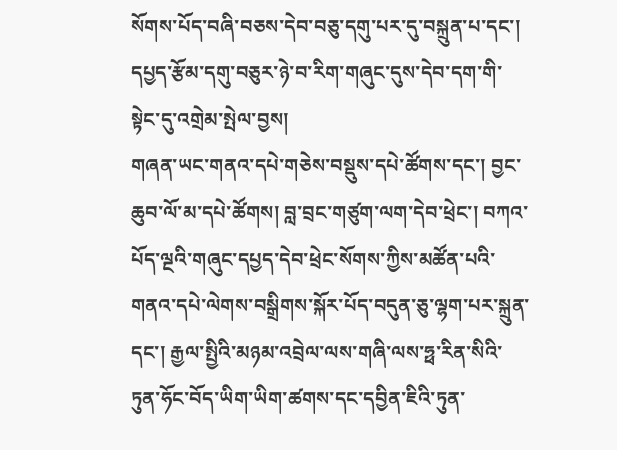སོགས་པོད་བཞི་བཅས་དེབ་བཅུ་དགུ་པར་དུ་བསྐྲུན་པ་དང་། དཔྱད་རྩོམ་དགུ་བཅུར་ཉེ་བ་རིག་གཞུང་དུས་དེབ་དག་གི་སྟེང་དུ་འགྲེམ་སྤེལ་བྱས།
གཞན་ཡང་གནའ་དཔེ་གཅེས་བསྡུས་དཔེ་ཚོགས་དང་། བྱང་ཆུབ་ལོ་མ་དཔེ་ཚོགས། བླ་བྲང་གཙུག་ལག་དེབ་ཕྲེང་། བཀའ་པོད་ལྔའི་གཞུང་དཔྱད་དེབ་ཕྲེང་སོགས་ཀྱིས་མཚོན་པའི་གནའ་དཔེ་ལེགས་བསྒྲིགས་སྐོར་པོད་བདུན་ཅུ་ལྷག་པར་སྐྲུན་དང་། རྒྱལ་སྤྱིའི་མཉམ་འབྲེལ་ལས་གཞི་ལས་ཧྥ་རིན་སིའི་ཏུན་ཧོང་བོད་ཡིག་ཡིག་ཚགས་དང་དབྱིན་ཇིའི་ཏུན་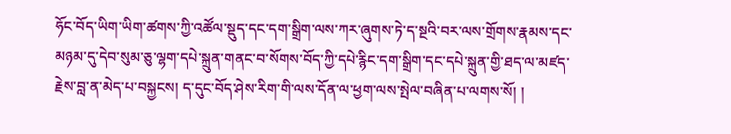ཧོང་བོད་ཡིག་ཡིག་ཚགས་ཀྱི་འཚོལ་སྡུད་དང་དག་སྒྲིག་ལས་ཀར་ཞུགས་ཏེ་ད་སྔའི་བར་ལས་གྲོགས་རྣམས་དང་མཉམ་དུ་དེབ་སུམ་ཅུ་ལྷག་དཔེ་སྐྲུན་གནང་བ་སོགས་བོད་ཀྱི་དཔེ་རྙིང་དག་སྒྲིག་དང་དཔེ་སྐྲུན་གྱི་ཐད་ལ་མཛད་རྗེས་བླ་ན་མེད་པ་བསྐྱངས། ད་དུང་བོད་ཤེས་རིག་གི་ལས་དོན་ལ་ཕྱག་ལས་སྤེལ་བཞིན་པ་ལགས་སོ། །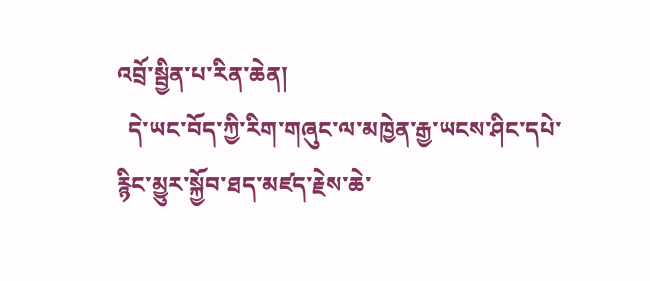འབྲོ་སྦྱིན་པ་རིན་ཆེན།
  དེ་ཡང་བོད་ཀྱི་རིག་གཞུང་ལ་མཁྱེན་རྒྱ་ཡངས་ཤིང་དཔེ་རྙིང་མྱུར་སྐྱོབ་ཐད་མཛད་རྗེས་ཆེ་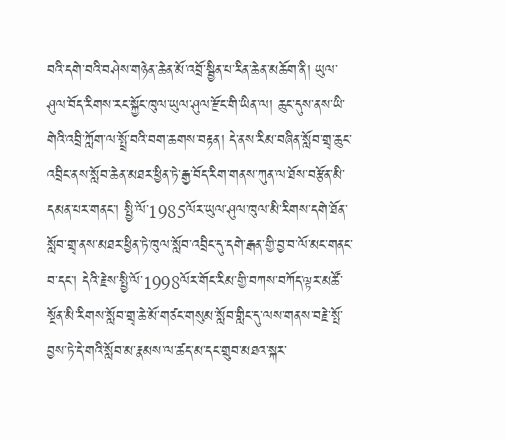བའི་དགེ་བའི་བཤེས་གཉེན་ཆེན་མོ་འབྲོ་སྦྱིན་པ་རིན་ཆེན་མཆོག་ནི། ཡུལ་ཤུལ་བོད་རིགས་རང་སྐྱོང་ཁུལ་ཡུལ་ཤུལ་རྫོང་གི་ཡིན་ལ། ཆུང་དུས་ནས་ཡི་གེའི་འབྲི་ཀློག་ལ་སྤྲོ་བའི་བག་ཆགས་བརྟན། དེ་ནས་རིམ་བཞིན་སློབ་གྲྭ་ཆུང་འབྲིང་ནས་སློབ་ཆེན་མཐར་ཕྱིན་ཏེ་རྒྱ་བོད་རིག་གནས་ཀུན་ལ་ཐོས་བརྩོན་མི་དམན་པར་གནང་། སྤྱི་ལོ་1985ལོར་ཡུལ་ཤུལ་ཁུལ་མི་རིགས་དགེ་ཐོན་སློབ་གྲྭ་ནས་མཐར་ཕྱིན་ཏེ་ཁུལ་སློབ་འབྲིང་དུ་དགེ་རྒན་གྱི་བྱ་བ་ལོ་མང་གནང་བ་དང་། དེའི་རྗེས་སྤྱི་ལོ་1998ལོར་གོང་རིམ་གྱི་བཀས་བཀོད་ལྟར་མཚོ་སྔོན་མི་རིགས་སློབ་གྲྭ་ཆེ་མོ་གཙང་གསུམ་སློབ་གླིང་དུ་ལས་གནས་བརྗེ་སྤོ་བྱས་ཏེ་དེ་གའི་སློབ་མ་རྣམས་ལ་ཚད་མ་དང་གྲུབ་མཐའ་སྐར་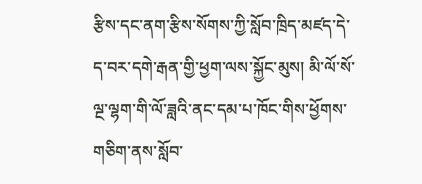རྩིས་དང་ནག་རྩིས་སོགས་ཀྱི་སློབ་ཁྲིད་མཛད་དེ་ད་བར་དགེ་རྒན་གྱི་ཕྱག་ལས་སྐྱོང་མུས། མི་ལོ་སོ་ལྔ་ལྷག་གི་ལོ་ཟླའི་ནང་དམ་པ་ཁོང་གིས་ཕྱོགས་གཅིག་ནས་སློབ་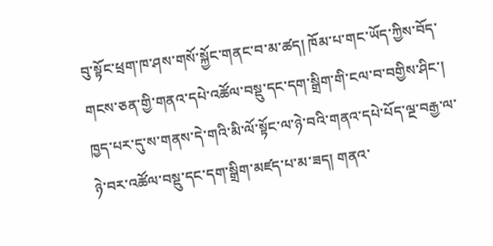བུ་སྟོང་ཕྲག་ཁ་ཤས་གསོ་སྐྱོང་གནང་བ་མ་ཚད། ཁོམ་པ་གང་ཡོད་ཀྱིས་བོད་གངས་ཅན་གྱི་གནའ་དཔེ་འཚོལ་བསྡུ་དང་དག་སྒྲིག་གི་ངལ་བ་བགྱིས་ཤིང་། ཁྱད་པར་དུ་ས་གནས་དེ་གའི་མི་ལོ་སྟོང་ལ་ཉེ་བའི་གནའ་དཔེ་པོད་ལྔ་བརྒྱ་ལ་ཉེ་བར་འཚོལ་བསྡུ་དང་དག་སྒྲིག་མཛད་པ་མ་ཟད། གནའ་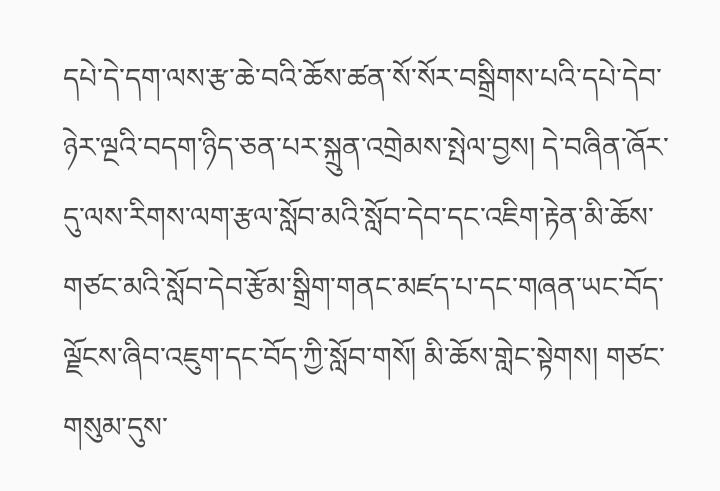དཔེ་དེ་དག་ལས་རྩ་ཆེ་བའི་ཆོས་ཚན་སོ་སོར་བསྒྲིགས་པའི་དཔེ་དེབ་ཉེར་ལྔའི་བདག་ཉིད་ཅན་པར་སྐྲུན་འགྲེམས་སྤེལ་བྱས། དེ་བཞིན་ཞོར་དུ་ལས་རིགས་ལག་རྩལ་སློབ་མའི་སློབ་དེབ་དང་འཇིག་རྟེན་མི་ཆོས་གཙང་མའི་སློབ་དེབ་རྩོམ་སྒྲིག་གནང་མཛད་པ་དང་གཞན་ཡང་བོད་ལྗོངས་ཞིབ་འཇུག་དང་བོད་ཀྱི་སློབ་གསོ། མི་ཆོས་གླེང་སྟེགས། གཙང་གསུམ་དུས་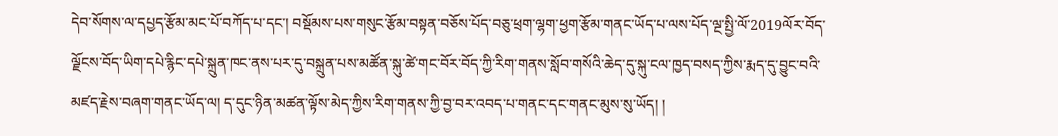དེབ་སོགས་ལ་དཔྱད་རྩོམ་མང་པོ་བཀོད་པ་དང་། བསྡོམས་པས་གསུང་རྩོམ་བསྟན་བཅོས་པོད་བཅུ་ཕྲག་ལྷག་ཕྱག་རྩོམ་གནང་ཡོད་པ་ལས་པོད་ལྔ་སྤྱི་ལོ་2019ལོར་བོད་ལྗོངས་བོད་ཡིག་དཔེ་རྙིང་དཔེ་སྐྲུན་ཁང་ནས་པར་དུ་བསྐྲུན་པས་མཚོན་སྐུ་ཚེ་གང་བོར་བོད་ཀྱི་རིག་གནས་སློབ་གསོའི་ཆེད་དུ་སྐུ་ངལ་ཁྱད་བསད་ཀྱིས་རྨད་དུ་བྱུང་བའི་མཛད་རྗེས་བཞག་གནང་ཡོད་ལ། ད་དུང་ཉིན་མཚན་ལྟོས་མེད་ཀྱིས་རིག་གནས་ཀྱི་བྱ་བར་འབད་པ་གནང་དང་གནང་མུས་སུ་ཡོད། །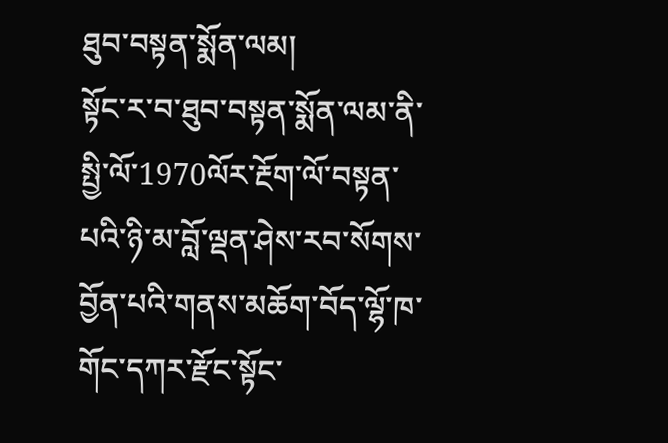ཐུབ་བསྟན་སྨོན་ལམ།
སྟོང་ར་བ་ཐུབ་བསྟན་སྨོན་ལམ་ནི་སྤྱི་ལོ་1970ལོར་རྔོག་ལོ་བསྟན་པའི་ཉི་མ་བློ་ལྡན་ཤེས་རབ་སོགས་བྱོན་པའི་གནས་མཆོག་བོད་ལྷོ་ཁ་གོང་དཀར་རྫོང་སྟོང་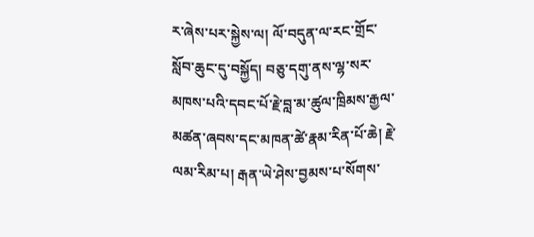ར་ཞེས་པར་སྐྱེས་ལ། ལོ་བདུན་ལ་རང་གྲོང་སློབ་ཆུང་དུ་བསྐྱོད། བཅུ་དགུ་ནས་ལྷ་སར་མཁས་པའི་དབང་པོ་རྗེ་བླ་མ་ཚུལ་ཁྲིམས་རྒྱལ་མཚན་ཞབས་དང་མཁན་ཚེ་རྣམ་རིན་པོ་ཆེ། རྗེ་ལམ་རིམ་པ། རྒན་ཡེ་ཤེས་བྱམས་པ་སོགས་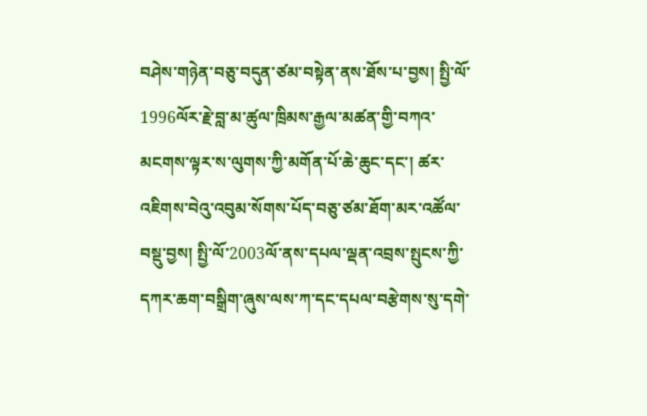བཤེས་གཉེན་བཅུ་བདུན་ཙམ་བསྟེན་ནས་ཐོས་པ་བྱས། སྤྱི་ལོ་1996ལོར་རྗེ་བླ་མ་ཚུལ་ཁྲིམས་རྒྱལ་མཚན་གྱི་བཀའ་མངགས་ལྟར་ས་ལུགས་ཀྱི་མགོན་པོ་ཆེ་ཆུང་དང་། ཚར་འཇིགས་བེའུ་འབུམ་སོགས་པོད་བཅུ་ཙམ་ཐོག་མར་འཚོལ་བསྡུ་བྱས། སྤྱི་ལོ་2003ལོ་ནས་དཔལ་ལྡན་འབྲས་སྤུངས་ཀྱི་དཀར་ཆག་བསྒྲིག་ཞུས་ལས་ཀ་དང་དཔལ་བརྩེགས་སུ་དགེ་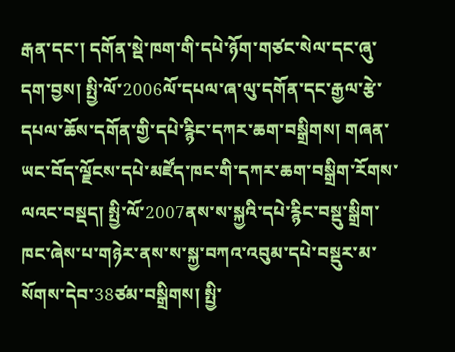རྒན་དང་། དགོན་སྡེ་ཁག་གི་དཔེ་ཉོག་གཙང་སེལ་དང་ཞུ་དག་བྱས། སྤྱི་ལོ་2006ལོ་དཔལ་ཞ་ལུ་དགོན་དང་རྒྱལ་རྩེ་དཔལ་ཆོས་དགོན་གྱི་དཔེ་རྙིང་དཀར་ཆག་བསྒྲིགས། གཞན་ཡང་བོད་ལྗོངས་དཔེ་མཛོད་ཁང་གི་དཀར་ཆག་བསྒྲིག་རོགས་ལའང་བསྡད། སྤྱི་ལོ་2007ནས་ས་སྐྱའི་དཔེ་རྙིང་བསྡུ་སྒྲིག་ཁང་ཞེས་པ་གཉེར་ནས་ས་སྐྱ་བཀའ་འབུམ་དཔེ་བསྡུར་མ་སོགས་དེབ་38ཙམ་བསྒྲིགས། སྤྱི་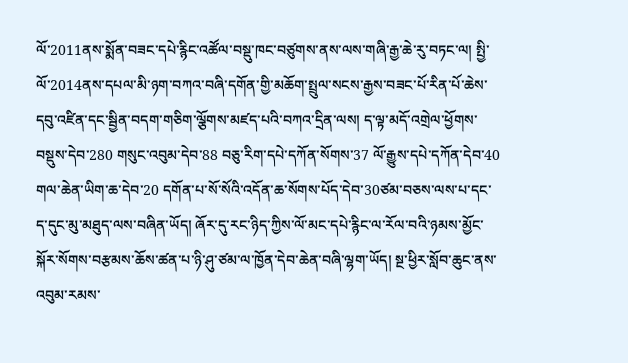ལོ་2011ནས་སྨོན་བཟང་དཔེ་རྙིང་འཚོལ་བསྡུ་ཁང་བཙུགས་ནས་ལས་གཞི་རྒྱ་ཆེ་རུ་བཏང་ལ། སྤྱི་ལོ་2014ནས་དཔལ་མི་ཉག་བཀའ་བཞི་དགོན་གྱི་མཆོག་སྤྲུལ་སངས་རྒྱས་བཟང་པོ་རིན་པོ་ཆེས་དབུ་འཛིན་དང་སྦྱིན་བདག་གཅིག་ལྕོགས་མཛད་པའི་བཀའ་དྲིན་ལས། ད་ལྟ་མདོ་འགྲེལ་ཕྱོགས་བསྡུས་དེབ་280 གསུང་འབུམ་དེབ་88 བཅུ་རིག་དཔེ་དཀོན་སོགས་37 ལོ་རྒྱུས་དཔེ་དཀོན་དེབ་40 གལ་ཆེན་ཡིག་ཆ་དེབ་20 དགོན་པ་སོ་སོའི་འདོན་ཆ་སོགས་པོད་དེབ་30ཙམ་བཅས་ལས་པ་དང་ད་དུང་མུ་མཐུད་ལས་བཞིན་ཡོད། ཞོར་དུ་རང་ཉིད་ཀྱིས་ལོ་མང་དཔེ་རྙིང་ལ་རོལ་བའི་ཉམས་མྱོང་སྐོར་སོགས་བརྩམས་ཆོས་ཚན་པ་ཉི་ཤུ་ཙམ་ལ་ཁྱོན་དེབ་ཆེན་བཞི་ལྷག་ཡོད། སྔ་ཕྱིར་སློབ་ཆུང་ནས་འབུམ་རམས་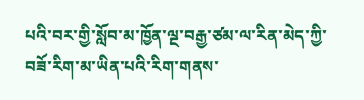པའི་བར་གྱི་སློབ་མ་ཁྱོན་ལྔ་བརྒྱ་ཙམ་ལ་རིན་མེད་ཀྱི་བཟོ་རིག་མ་ཡིན་པའི་རིག་གནས་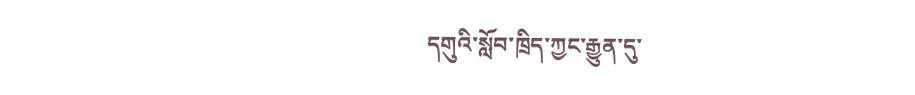དགུའི་སློབ་ཁྲིད་ཀྱང་རྒྱུན་དུ་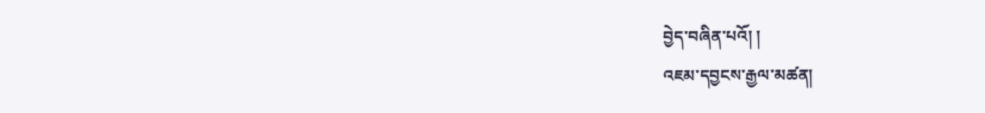བྱེད་བཞིན་པའོ། །
འཇམ་དབྱངས་རྒྱལ་མཚན།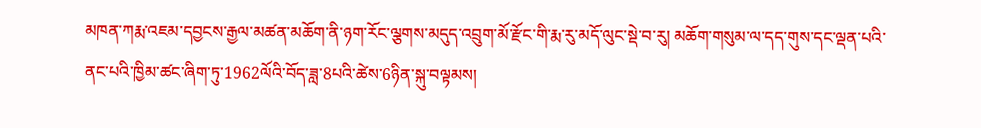མཁན་ཀརྨ་འཇམ་དབྱངས་རྒྱལ་མཚན་མཆོག་ནི་ཉག་རོང་ལྕགས་མདུད་འབྲུག་མོ་རྫོང་གི་རྨ་རུ་མདོ་ལུང་སྡེ་བ་རུ། མཆོག་གསུམ་ལ་དད་གུས་དང་ལྡན་པའི་ནང་པའི་ཁྱིམ་ཚང་ཞིག་ཏུ་1962ལོའི་བོད་ཟླ་8པའི་ཚེས་6ཉིན་སྐུ་བལྟམས།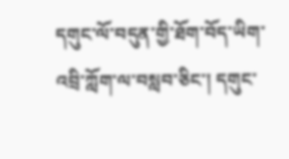དགུང་ལོ་བདུན་གྱི་ཐོག་བོད་ཡིག་འབྲི་ཀློག་ལ་བསླབ་ཅིང་། དགུང་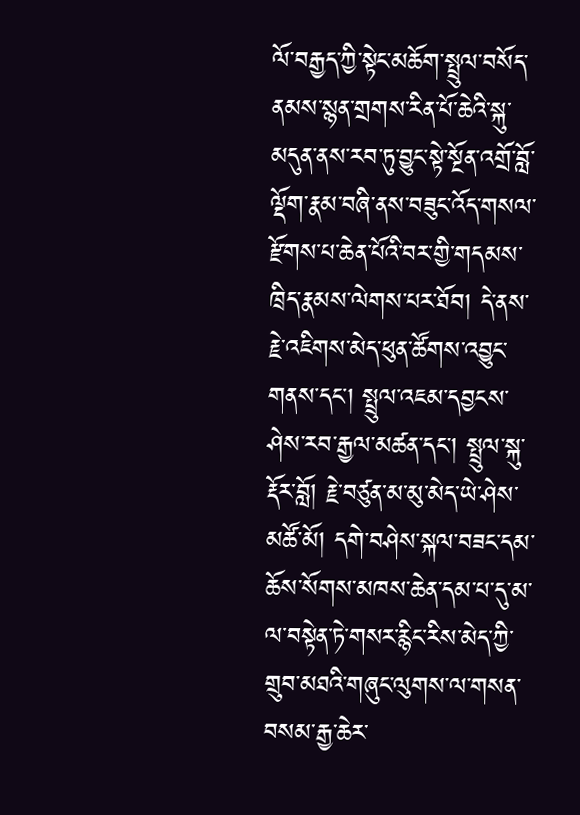ལོ་བརྒྱད་ཀྱི་སྟེང་མཆོག་སྤྲུལ་བསོད་ནམས་སྙན་གྲགས་རིན་པོ་ཆེའི་སྐུ་མདུན་ནས་རབ་ཏུ་བྱུང་སྟེ་སྔོན་འགྲོ་བློ་ལྡོག་རྣམ་བཞི་ནས་བཟུང་འོད་གསལ་རྫོགས་པ་ཆེན་པོའི་བར་གྱི་གདམས་ཁྲིད་རྣམས་ལེགས་པར་ཐོབ། དེ་ནས་རྗེ་འཇིགས་མེད་ཕུན་ཚོགས་འབྱུང་གནས་དང་། སྤྲུལ་འཇམ་དབྱངས་ཤེས་རབ་རྒྱལ་མཚན་དང་། སྤྲུལ་སྐུ་རྡོར་བློ། རྗེ་བཙུན་མ་མུ་མེད་ཡེ་ཤེས་མཚོ་མོ། དགེ་བཤེས་སྐལ་བཟང་དམ་ཆོས་སོགས་མཁས་ཆེན་དམ་པ་དུ་མ་ལ་བསྟེན་ཏེ་གསར་རྙིང་རིས་མེད་ཀྱི་གྲུབ་མཐའི་གཞུང་ལུགས་ལ་གསན་བསམ་རྒྱ་ཆེར་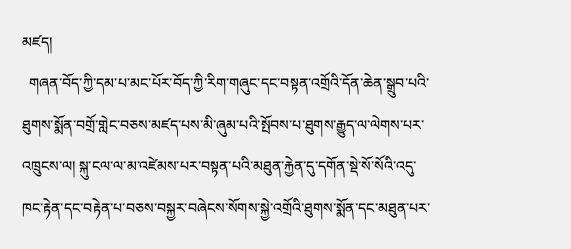མཛད།
  གཞན་བོད་ཀྱི་དམ་པ་མང་པོར་བོད་ཀྱི་རིག་གཞུང་དང་བསྟན་འགྲོའི་དོན་ཆེན་སྒྲུབ་པའི་ཐུགས་སྨོན་བགྲོ་གླེང་བཅས་མཛད་པས་མི་ཞུམ་པའི་སྤོབས་པ་ཐུགས་རྒྱུད་ལ་ལེགས་པར་འཁྲུངས་ལ། སྐུ་ངལ་ལ་མ་འཛེམས་པར་བསྟན་པའི་མཐུན་རྐྱེན་དུ་དགོན་སྡེ་སོ་སོའི་འདུ་ཁང་རྟེན་དང་བརྟེན་པ་བཅས་བསྐྱར་བཞེངས་སོགས་སྐྱེ་འགྲོའི་ཐུགས་སྨོན་དང་མཐུན་པར་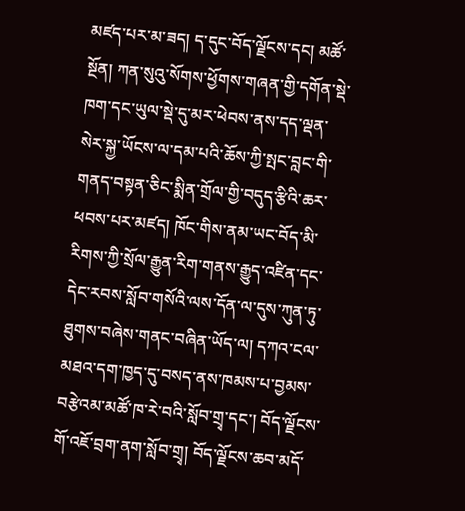མཛད་པར་མ་ཟད། ད་དུང་བོད་ལྗོངས་དང། མཚོ་སྔོན། ཀན་སུའུ་སོགས་ཕྱོགས་གཞན་གྱི་དགོན་སྡེ་ཁག་དང་ཡུལ་སྡེ་དུ་མར་ཕེབས་ནས་དད་ལྡན་སེར་སྐྱ་ཡོངས་ལ་དམ་པའི་ཆོས་ཀྱི་སྤང་བླང་གི་གནད་བསྟན་ཅིང་སྨིན་གྲོལ་གྱི་བདུད་རྩིའི་ཆར་ཕབས་པར་མཛད། ཁོང་གིས་ནམ་ཡང་བོད་མི་རིགས་ཀྱི་སྲོལ་རྒྱུན་རིག་གནས་རྒྱུད་འཛིན་དང་དེང་རབས་སློབ་གསོའི་ལས་དོན་ལ་དུས་ཀུན་ཏུ་ཐུགས་བཞེས་གནང་བཞིན་ཡོད་ལ། དཀའ་ངལ་མཐའ་དག་ཁྱད་དུ་བསད་ནས་ཁམས་པ་བྱམས་བརྩེའམ་མཚོ་ཁ་རེ་བའི་སློབ་གྲྭ་དང་། བོད་ལྗོངས་གོ་འཇོ་བྲག་ནག་སློབ་གྲྭ། བོད་ལྗོངས་ཆབ་མདོ་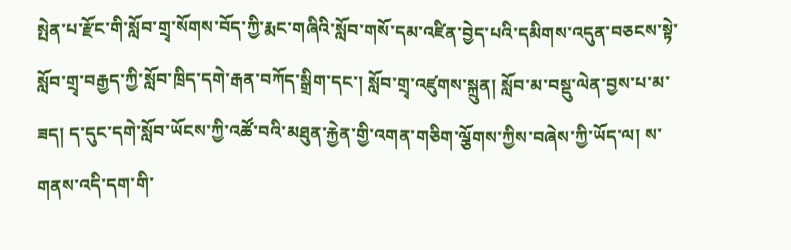སྤེན་པ་རྫོང་གི་སློབ་གྲྭ་སོགས་བོད་ཀྱི་རྨང་གཞིའི་སློབ་གསོ་དམ་འཛིན་བྱེད་པའི་དམིགས་འདུན་བཅངས་སྟེ་སློབ་གྲྭ་བརྒྱད་ཀྱི་སློབ་ཁྲིད་དགེ་རྒན་བཀོད་སྒྲིག་དང་། སློབ་གྲྭ་འཛུགས་སྐྲུན། སློབ་མ་བསྡུ་ལེན་བྱས་པ་མ་ཟད། ད་དུང་དགེ་སློབ་ཡོངས་ཀྱི་འཚོ་བའི་མཐུན་རྐྱེན་གྱི་འགན་གཅིག་ལྕོགས་ཀྱིས་བཞེས་ཀྱི་ཡོད་ལ། ས་གནས་འདི་དག་གི་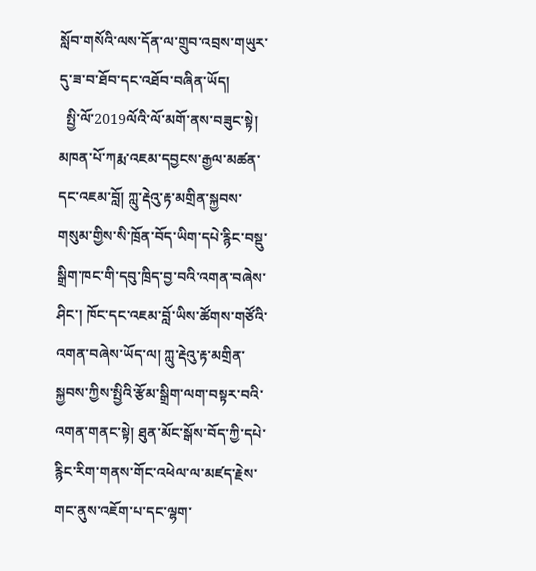སློབ་གསོའི་ལས་དོན་ལ་གྲུབ་འབྲས་གཡུར་དུ་ཟ་བ་ཐོབ་དང་འཐོབ་བཞིན་ཡོད།
  སྤྱི་ལོ་2019ལོའི་ལོ་མགོ་ནས་བཟུང་སྟེ། མཁན་པོ་ཀརྨ་འཇམ་དབྱངས་རྒྱལ་མཚན་དང་འཇམ་བློ། ཀླུ་རྡེའུ་རྟ་མགྲིན་སྐྱབས་གསུམ་གྱིས་སི་ཁྲོན་བོད་ཡིག་དཔེ་རྙིང་བསྡུ་སྒྲིག་ཁང་གི་དབུ་ཁྲིད་བྱ་བའི་འགན་བཞེས་ཤིང་། ཁོང་དང་འཇམ་བློ་ཡིས་ཚོགས་གཙོའི་འགན་བཞེས་ཡོད་ལ། ཀླུ་རྡེའུ་རྟ་མགྲིན་སྐྱབས་ཀྱིས་སྤྱིའི་རྩོམ་སྒྲིག་ལག་བསྟར་བའི་འགན་གནང་སྟེ། ཐུན་མོང་སྒོས་བོད་ཀྱི་དཔེ་རྙིང་རིག་གནས་གོང་འཕེལ་ལ་མཛད་རྗེས་གང་ནུས་འཇོག་པ་དང་ལྷག་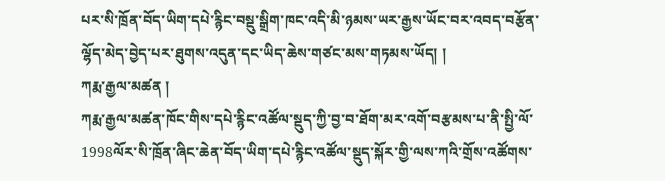པར་སི་ཁྲོན་བོད་ཡིག་དཔེ་རྙིང་བསྡུ་སྒྲིག་ཁང་འདི་མི་ཉམས་ཡར་རྒྱས་ཡོང་བར་འབད་བརྩོན་ལྷོད་མེད་བྱེད་པར་ཐུགས་འདུན་དང་ཡིད་ཆེས་གཙང་མས་གཏམས་ཡོད། །
ཀརྨ་རྒྱལ་མཚན །
ཀརྨ་རྒྱལ་མཚན་ཁོང་གིས་དཔེ་རྙིང་འཚོལ་སྡུད་ཀྱི་བྱ་བ་ཐོག་མར་འགོ་བརྩམས་པ་ནི་སྤྱི་ལོ་1998ལོར་སི་ཁྲོན་ཞིང་ཆེན་བོད་ཡིག་དཔེ་རྙིང་འཚོལ་སྡུད་སྐོར་གྱི་ལས་ཀའི་གྲོས་འཚོགས་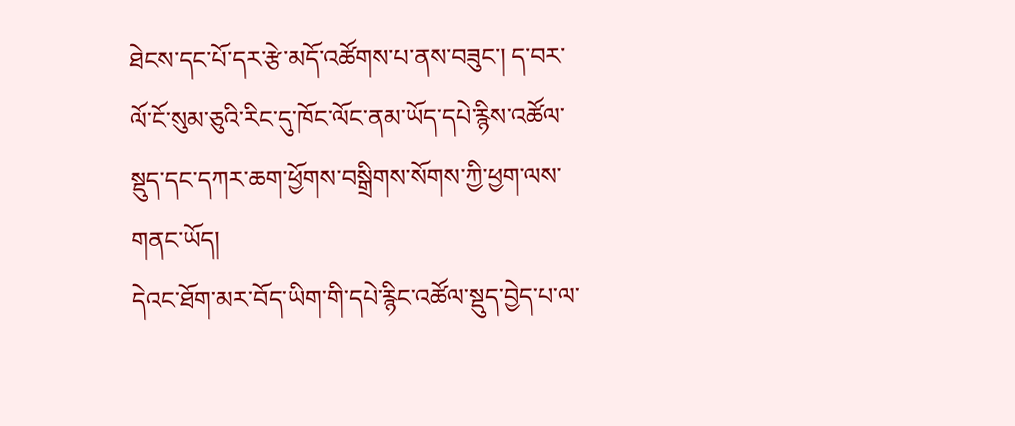ཐེངས་དང་པོ་དར་རྩེ་མདོ་འཚོགས་པ་ནས་བཟུང་། ད་བར་ལོ་ངོ་སུམ་ཅུའི་རིང་དུ་ཁོང་ལོང་ནམ་ཡོད་དཔེ་རྙིས་འཚོལ་སྡུད་དང་དཀར་ཆག་ཕྱོགས་བསྒྲིགས་སོགས་ཀྱི་ཕྱག་ལས་གནང་ཡོད།
དེའང་ཐོག་མར་བོད་ཡིག་གི་དཔེ་རྙིང་འཚོལ་སྡུད་བྱེད་པ་ལ་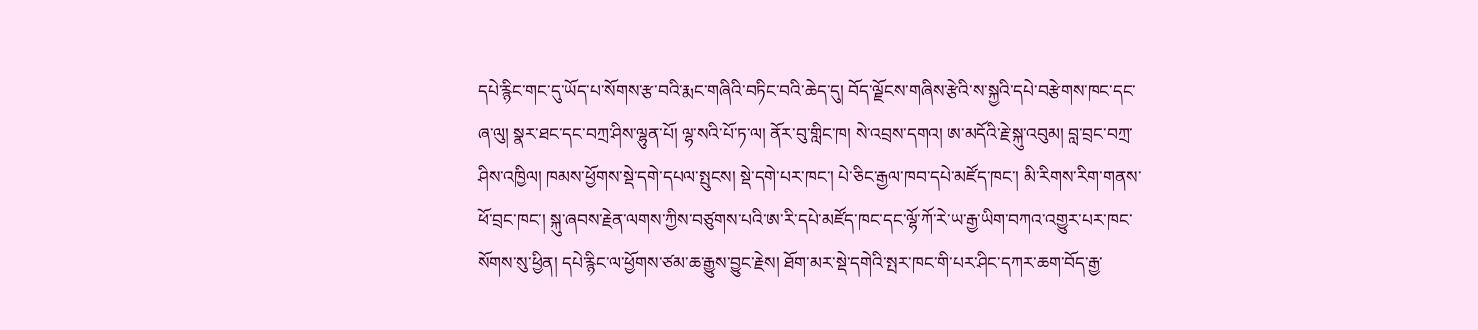དཔེ་རྙིང་གང་དུ་ཡོད་པ་སོགས་རྩ་བའི་རྨང་གཞིའི་བཏིང་བའི་ཆེད་དུ། བོད་ལྗོངས་གཞིས་རྩེའི་ས་སྐྱའི་དཔེ་བརྩེགས་ཁང་དང་ཞ་ལུ། སྣར་ཐང་དང་བཀྲ་ཤིས་ལྷུན་པོ། ལྷ་སའི་པོ་ཏ་ལ། ནོར་བུ་གླིང་ཁ། སེ་འབྲས་དགའ། ཨ་མདོའི་རྗེ་སྐུ་འབུམ། བླ་བྲང་བཀྲ་ཤིས་འཁྱིལ། ཁམས་ཕྱོགས་སྡེ་དགེ་དཔལ་སྤུངས། སྡེ་དགེ་པར་ཁང་། པེ་ཅིང་རྒྱལ་ཁབ་དཔེ་མཛོད་ཁང་། མི་རིགས་རིག་གནས་ཕོ་བྲང་ཁང་། སྐུ་ཞབས་རྗེན་ལགས་ཀྱིས་བཙུགས་པའི་ཨ་རི་དཔེ་མཛོད་ཁང་དང་ལྷོ་ཀོ་རེ་ཡ་རྒྱ་ཡིག་བཀའ་འགྱུར་པར་ཁང་སོགས་སུ་ཕྱིན། དཔེ་རྙིང་ལ་ཕྱོགས་ཙམ་ཆ་རྒྱུས་བྱུང་རྗེས། ཐོག་མར་སྡེ་དགེའི་སྤར་ཁང་གི་པར་ཤིང་དཀར་ཆག་བོད་རྒྱ་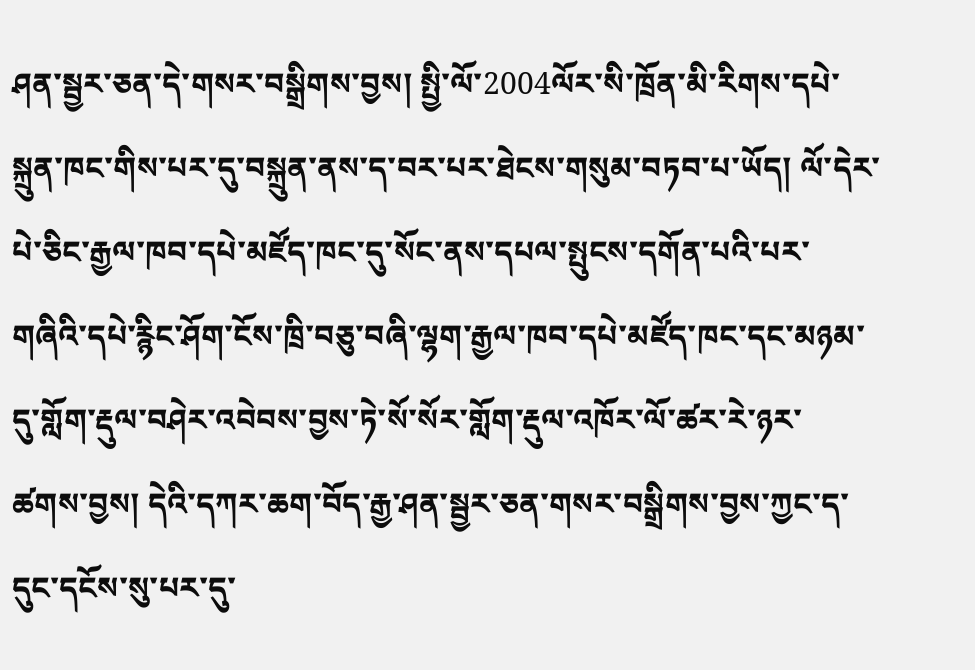ཤན་སྦྱར་ཅན་དེ་གསར་བསྒྲིགས་བྱས། སྤྱི་ལོ་2004ལོར་སི་ཁྲོན་མི་རིགས་དཔེ་སྐྲུན་ཁང་གིས་པར་དུ་བསྐྲུན་ནས་ད་བར་པར་ཐེངས་གསུམ་བཏབ་པ་ཡོད། ལོ་དེར་པེ་ཅིང་རྒྱལ་ཁབ་དཔེ་མཛོད་ཁང་དུ་སོང་ནས་དཔལ་སྤུངས་དགོན་པའི་པར་གཞིའི་དཔེ་རྙིང་ཤོག་ངོས་ཁྲི་བཅུ་བཞི་ལྷག་རྒྱལ་ཁབ་དཔེ་མཛོད་ཁང་དང་མཉམ་དུ་གློག་རྡུལ་བཤེར་འབེབས་བྱས་ཏེ་སོ་སོར་གློག་རྡུལ་འཁོར་ལོ་ཚར་རེ་ཉར་ཚགས་བྱས། དེའི་དཀར་ཆག་བོད་རྒྱ་ཤན་སྦྱར་ཅན་གསར་བསྒྲིགས་བྱས་ཀྱང་ད་དུང་དངོས་སུ་པར་དུ་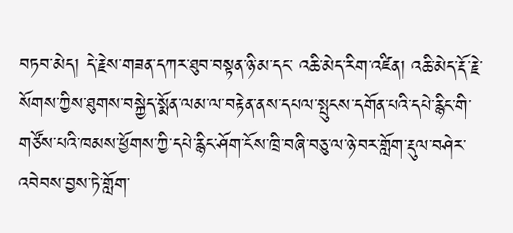བཏབ་མེད། དེ་རྗེས་གཟན་དཀར་ཐུབ་བསྟན་ཉི་མ་དང་ འཆི་མེད་རིག་འཛིན། འཆི་མེད་རྡོ་རྗེ་སོགས་ཀྱིས་ཐུགས་བསྐྱེད་སྨོན་ལམ་ལ་བརྟེན་ནས་དཔལ་སྤུངས་དགོན་པའི་དཔེ་རྙིང་གི་གཙོས་པའི་ཁམས་ཕྱོགས་ཀྱི་དཔེ་རྙིང་ཤོག་ངོས་ཁྲི་བཞི་བཅུ་ལ་ཉེ་བར་གློག་རྡུལ་བཤེར་འབེབས་བྱས་ཏེ་གློག་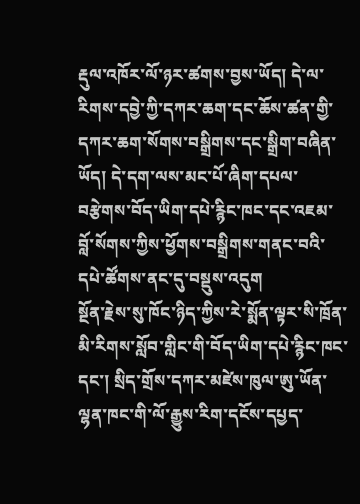རྡུལ་འཁོར་ལོ་ཉར་ཚགས་བྱས་ཡོད། དེ་ལ་རིགས་དབྱེ་ཀྱི་དཀར་ཆག་དང་ཆོས་ཚན་གྱི་དཀར་ཆག་སོགས་བསྒྲིགས་དང་སྒྲིག་བཞིན་ཡོད། དེ་དག་ལས་མང་པོ་ཞིག་དཔལ་བརྩེགས་བོད་ཡིག་དཔེ་རྙིང་ཁང་དང་འཇམ་བློ་སོགས་ཀྱིས་ཕྱོགས་བསྒྲིགས་གནང་བའི་དཔེ་ཚོགས་ནང་དུ་བསྡུས་འདུག
སྔོན་རྗེས་སུ་ཁོང་ཉིད་ཀྱིས་རེ་སྨོན་ལྟར་སི་ཁྲོན་མི་རིགས་སློབ་གླིང་གི་བོད་ཡིག་དཔེ་རྙིང་ཁང་དང་། སྲིད་གྲོས་དཀར་མཛེས་ཁུལ་ཨུ་ཡོན་ལྷན་ཁང་གི་ལོ་རྒྱུས་རིག་དངོས་དཔྱད་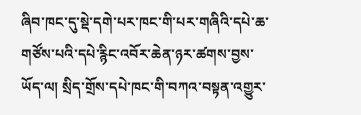ཞིབ་ཁང་དུ་སྡེ་དགེ་པར་ཁང་གི་པར་གཞིའི་དཔེ་ཆ་གཙོས་པའི་དཔེ་རྙིང་འབོར་ཆེན་ཉར་ཚགས་བྱས་ཡོད་ལ། སྲིད་གྲོས་དཔེ་ཁང་གི་བཀའ་བསྟན་འགྱུར་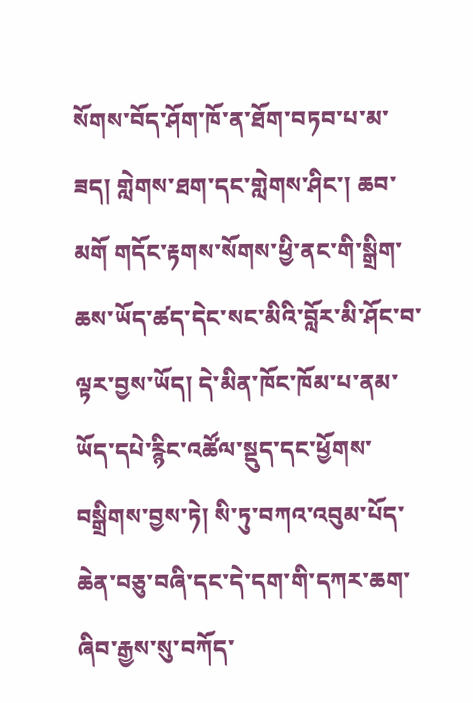སོགས་བོད་ཤོག་ཁོ་ན་ཐོག་བཏབ་པ་མ་ཟད། གླེགས་ཐག་དང་གླེགས་ཤིང་། ཆབ་མགོ གདོང་རྟགས་སོགས་ཕྱི་ནང་གི་སྒྲིག་ཆས་ཡོད་ཚད་དེང་སང་མིའི་བློར་མི་ཤོང་བ་ལྟར་བྱས་ཡོད། དེ་མིན་ཁོང་ཁོམ་པ་ནམ་ཡོད་དཔེ་རྙིང་འཚོལ་སྡུད་དང་ཕྱོགས་བསྒྲིགས་བྱས་ཏེ། སི་ཏུ་བཀའ་འབུམ་པོད་ཆེན་བཅུ་བཞི་དང་དེ་དག་གི་དཀར་ཆག་ཞིབ་རྒྱས་སུ་བཀོད་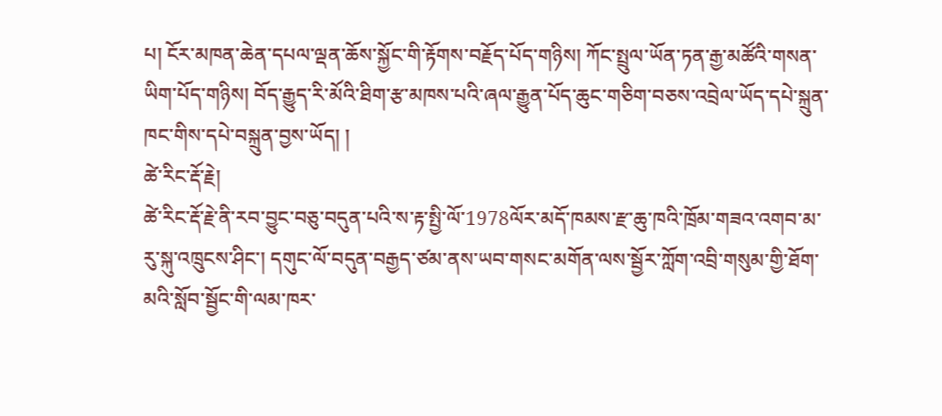པ། ངོར་མཁན་ཆེན་དཔལ་ལྡན་ཆོས་སྐྱོང་གི་རྟོགས་བརྗོད་པོད་གཉིས། ཀོང་སྤྲུལ་ཡོན་ཏན་རྒྱ་མཚོའི་གསན་ཡིག་པོད་གཉིས། བོད་རྒྱུད་རི་མོའི་ཐིག་རྩ་མཁས་པའི་ཞལ་རྒྱུན་པོད་ཆུང་གཅིག་བཅས་འབྲེལ་ཡོད་དཔེ་སྐྲུན་ཁང་གིས་དཔེ་བསྐྲུན་བྱས་ཡོད། །
ཚེ་རིང་རྡོ་རྗེ།
ཚེ་རིང་རྡོ་རྗེ་ནི་རབ་བྱུང་བཅུ་བདུན་པའི་ས་རྟ་སྤྱི་ལོ་1978ལོར་མདོ་ཁམས་རྫ་ཆུ་ཁའི་ཁྲོམ་གཟའ་འགབ་མ་རུ་སྐུ་འཁྲུངས་ཤིང་། དགུང་ལོ་བདུན་བརྒྱད་ཙམ་ནས་ཡབ་གསང་མགོན་ལས་སྦྱོར་ཀློག་འབྲི་གསུམ་གྱི་ཐོག་མའི་སློབ་སྦྱོང་གི་ལམ་ཁར་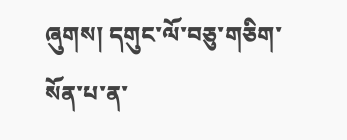ཞུགས། དགུང་ལོ་བཅུ་གཅིག་སོན་པ་ན་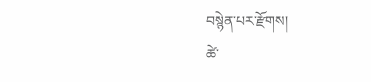བསྙེན་པར་རྫོགས།
ཚེ་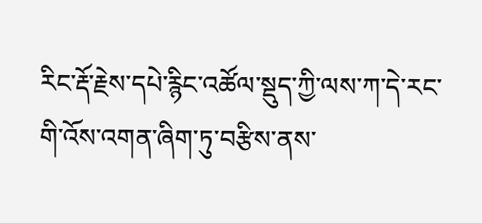རིང་རྡོ་རྗེས་དཔེ་རྙིང་འཚོལ་སྡུད་ཀྱི་ལས་ཀ་དེ་རང་གི་འོས་འགན་ཞིག་ཏུ་བརྩིས་ནས་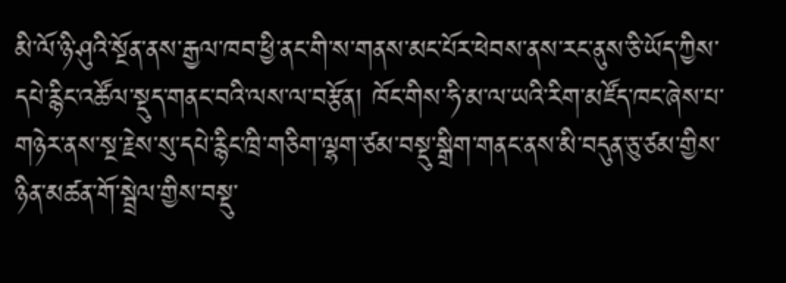མི་ལོ་ཉི་ཤུའི་སྔོན་ནས་རྒྱལ་ཁབ་ཕྱི་ནང་གི་ས་གནས་མང་པོར་ཕེབས་ནས་རང་ནུས་ཅི་ཡོད་ཀྱིས་དཔེ་རྙིང་འཚོལ་སྡུད་གནང་བའི་ལས་ལ་བརྩོན། ཁོང་གིས་ཧི་མ་ལ་ཡའི་རིག་མཛོད་ཁང་ཞེས་པ་གཉེར་ནས་སྔ་རྗེས་སུ་དཔེ་རྙིང་ཁྲི་གཅིག་ལྷག་ཙམ་བསྡུ་སྒྲིག་གནང་ནས་མི་བདུན་ཅུ་ཙམ་གྱིས་ཉིན་མཚན་གོ་སྦྲེལ་གྱིས་བསྡུ་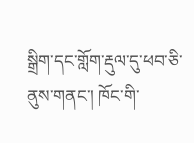སྒྲིག་དང་གློག་རྡུལ་དུ་ཕབ་ཅི་ནུས་གནང་། ཁོང་གི་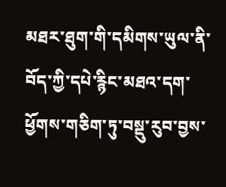མཐར་ཐུག་གི་དམིགས་ཡུལ་ནི་བོད་ཀྱི་དཔེ་རྙིང་མཐའ་དག་ཕྱོགས་གཅིག་ཏུ་བསྡུ་རུབ་བྱས་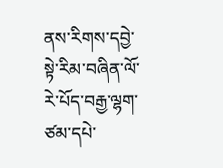ནས་རིགས་དབྱེ་སྟེ་རིམ་བཞིན་ལོ་རེ་པོད་བརྒྱ་ལྷག་ཙམ་དཔེ་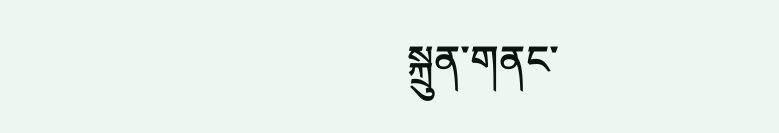སྐྲུན་གནང་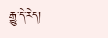རྒྱུ་དེ་རེད།